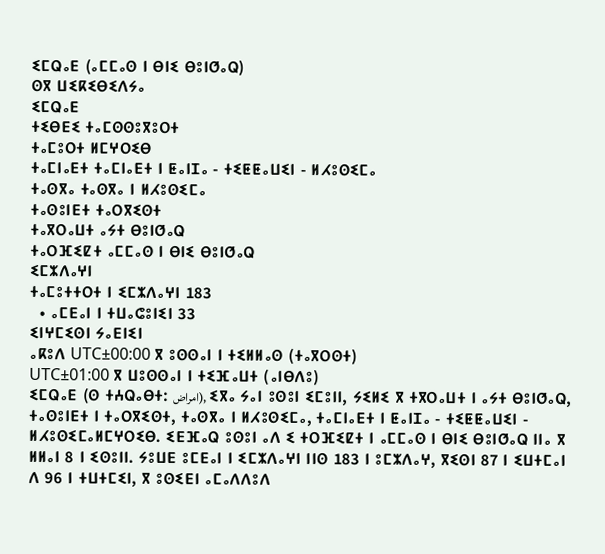ⵉⵎⵕⴰⴹ (ⴰⵎⵎⴰⵙ ⵏ ⴱⵏⵉ ⴱⵓⵏⵚⴰⵕ)
ⵙⴳ ⵡⵉⴽⵉⴱⵉⴷⵢⴰ
ⵉⵎⵕⴰⴹ
ⵜⵉⴱⴹⵉ ⵜⴰⵎⵙⵙⵓⴳⵓⵔⵜ
ⵜⴰⵎⵓⵔⵜ ⵍⵎⵖⵔⵉⴱ
ⵜⴰⵎⵏⴰⴹⵜ ⵜⴰⵎⵏⴰⴹⵜ ⵏ ⵟⴰⵏⵊⴰ - ⵜⵉⵟⵟⴰⵡⵉⵏ - ⵍⵃⵓⵙⵉⵎⴰ
ⵜⴰⵙⴳⴰ ⵜⴰⵙⴳⴰ ⵏ ⵍⵃⵓⵙⵉⵎⴰ
ⵜⴰⵙⵓⵏⴹⵜ ⵜⴰⵔⴳⵉⵙⵜ
ⵜⴰⴳⵔⴰⵡⵜ ⴰⵢⵜ ⴱⵓⵏⵚⴰⵕ
ⵜⴰⵔⴼⵉⵇⵜ ⴰⵎⵎⴰⵙ ⵏ ⴱⵏⵉ ⴱⵓⵏⵚⴰⵕ
ⵉⵎⵣⴷⴰⵖⵏ
ⵜⴰⵎⵓⵜⵜⵔⵜ ⵏ ⵉⵎⵣⴷⴰⵖⵏ 183
  • ⴰⵎⴹⴰⵏ ⵏ ⵜⵡⴰⵛⵓⵏⵉⵏ 33
ⵉⵏⵖⵎⵉⵙⵏ ⵢⴰⴹⵏⵉⵏ
ⴰⴽⵓⴷ UTC±00:00 ⴳ ⵓⵙⵙⴰⵏ ⵏ ⵜⵉⵍⵍⴰⵙ (ⵜⴰⴳⵔⵙⵜ)
UTC±01:00 ⴳ ⵡⵓⵙⵙⴰⵏ ⵏ ⵜⵉⴼⴰⵡⵜ (ⴰⵏⴱⴷⵓ)
ⵉⵎⵕⴰⴹ (ⵙ ⵜⵄⵕⴰⴱⵜ: امراض), ⵉⴳⴰ ⵢⴰⵏ ⵓⵙⵓⵏ ⵉⵎⵓⵏⵏ, ⵢⵉⵍⵉ ⴳ ⵜⴳⵔⴰⵡⵜ ⵏ ⴰⵢⵜ ⴱⵓⵏⵚⴰⵕ, ⵜⴰⵙⵓⵏⴹⵜ ⵏ ⵜⴰⵔⴳⵉⵙⵜ, ⵜⴰⵙⴳⴰ ⵏ ⵍⵃⵓⵙⵉⵎⴰ, ⵜⴰⵎⵏⴰⴹⵜ ⵏ ⵟⴰⵏⵊⴰ - ⵜⵉⵟⵟⴰⵡⵉⵏ - ⵍⵃⵓⵙⵉⵎⴰⵍⵎⵖⵔⵉⴱ. ⵉⴹⴼⴰⵕ ⵓⵙⵓⵏ ⴰⴷ ⵉ ⵜⵔⴼⵉⵇⵜ ⵏ ⴰⵎⵎⴰⵙ ⵏ ⴱⵏⵉ ⴱⵓⵏⵚⴰⵕ ⵏⵏⴰ ⴳ ⵍⵍⴰⵏ 8 ⵏ ⵉⵙⵓⵏⵏ. ⵢⵓⵡⴹ ⵓⵎⴹⴰⵏ ⵏ ⵉⵎⵣⴷⴰⵖⵏ ⵏⵏⵙ 183 ⵏ ⵓⵎⵣⴷⴰⵖ, ⴳⵉⵙⵏ 87 ⵏ ⵉⵡⵜⵎⴰⵏ ⴷ 96 ⵏ ⵜⵡⵜⵎⵉⵏ, ⴳ ⵓⵙⵉⴹⵏ ⴰⵎⴰⴷⴷⵓⴷ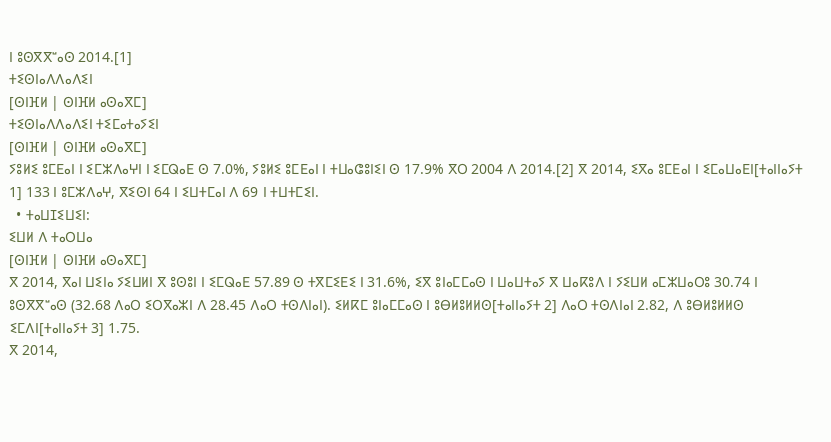ⵏ ⵓⵙⴳⴳⵯⴰⵙ 2014.[1]
ⵜⵉⵙⵏⴰⴷⴷⴰⴷⵉⵏ
[ⵙⵏⴼⵍ | ⵙⵏⴼⵍ ⴰⵙⴰⴳⵎ]
ⵜⵉⵙⵏⴰⴷⴷⴰⴷⵉⵏ ⵜⵉⵎⴰⵜⴰⵢⵉⵏ
[ⵙⵏⴼⵍ | ⵙⵏⴼⵍ ⴰⵙⴰⴳⵎ]
ⵢⵓⵍⵉ ⵓⵎⴹⴰⵏ ⵏ ⵉⵎⵣⴷⴰⵖⵏ ⵏ ⵉⵎⵕⴰⴹ ⵙ 7.0%, ⵢⵓⵍⵉ ⵓⵎⴹⴰⵏ ⵏ ⵜⵡⴰⵛⵓⵏⵉⵏ ⵙ 17.9% ⴳⵔ 2004 ⴷ 2014.[2] ⴳ 2014, ⵉⴳⴰ ⵓⵎⴹⴰⵏ ⵏ ⵉⵎⴰⵡⴰⴹⵏ[ⵜⴰⵏⵏⴰⵢⵜ 1] 133 ⵏ ⵓⵎⵣⴷⴰⵖ, ⴳⵉⵙⵏ 64 ⵏ ⵉⵡⵜⵎⴰⵏ ⴷ 69 ⵏ ⵜⵡⵜⵎⵉⵏ.
  • ⵜⴰⵡⵊⵉⵡⵉⵏ:
ⵉⵡⵍ ⴷ ⵜⴰⵔⵡⴰ
[ⵙⵏⴼⵍ | ⵙⵏⴼⵍ ⴰⵙⴰⴳⵎ]
ⴳ 2014, ⴳⴰⵏ ⵡⵉⵏⴰ ⵢⵉⵡⵍⵏ ⴳ ⵓⵙⵓⵏ ⵏ ⵉⵎⵕⴰⴹ 57.89 ⵙ ⵜⴳⵎⵉⴹⵉ ⵏ 31.6%, ⵉⴳ ⵓⵏⴰⵎⵎⴰⵙ ⵏ ⵡⴰⵡⵜⴰⵢ ⴳ ⵡⴰⴽⵓⴷ ⵏ ⵢⵉⵡⵍ ⴰⵎⵣⵡⴰⵔⵓ 30.74 ⵏ ⵓⵙⴳⴳⵯⴰⵙ (32.68 ⴷⴰⵔ ⵉⵔⴳⴰⵣⵏ ⴷ 28.45 ⴷⴰⵔ ⵜⵙⴷⵏⴰⵏ). ⵉⵍⴽⵎ ⵓⵏⴰⵎⵎⴰⵙ ⵏ ⵓⴱⵍⵓⵍⵍⵙ[ⵜⴰⵏⵏⴰⵢⵜ 2] ⴷⴰⵔ ⵜⵙⴷⵏⴰⵏ 2.82, ⴷ ⵓⴱⵍⵓⵍⵍⵙ ⵉⵎⴷⵏ[ⵜⴰⵏⵏⴰⵢⵜ 3] 1.75.
ⴳ 2014,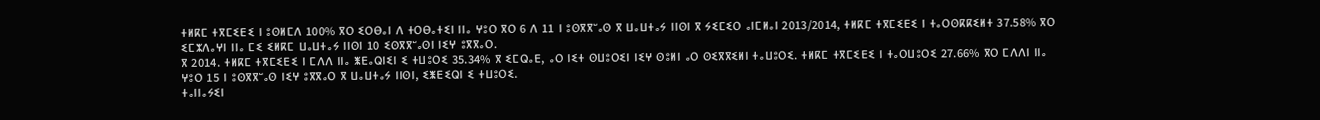ⵜⵍⴽⵎ ⵜⴳⵎⵉⴹⵉ ⵏ ⵓⵙⵍⵎⴷ 100% ⴳⵔ ⵉⵔⴱⴰⵏ ⴷ ⵜⵔⴱⴰⵜⵉⵏ ⵏⵏⴰ ⵖⵓⵔ ⴳⵔ 6 ⴷ 11 ⵏ ⵓⵙⴳⴳⵯⴰⵙ ⴳ ⵡⴰⵡⵜⴰⵢ ⵏⵏⵙⵏ ⴳ ⵢⵉⵎⵉⵔ ⴰⵏⵎⵍⴰⵏ 2013/2014, ⵜⵍⴽⵎ ⵜⴳⵎⵉⴹⵉ ⵏ ⵜⴰⵔⵙⴽⴽⵉⵍⵜ 37.58% ⴳⵔ ⵉⵎⵣⴷⴰⵖⵏ ⵏⵏⴰ ⵎⵉ ⵉⵍⴽⵎ ⵡⴰⵡⵜⴰⵢ ⵏⵏⵙⵏ 10 ⵉⵙⴳⴳⵯⴰⵙⵏ ⵏⵉⵖ ⵓⴳⴳⴰⵔ.
ⴳ 2014. ⵜⵍⴽⵎ ⵜⴳⵎⵉⴹⵉ ⵏ ⵎⴷⴷ ⵏⵏⴰ ⵥⴹⴰⵕⵏⵉⵏ ⵉ ⵜⵡⵓⵔⵉ 35.34% ⴳ ⵉⵎⵕⴰⴹ, ⴰⵔ ⵏⵉⵜ ⵙⵡⵓⵔⵉⵏ ⵏⵉⵖ ⵙⵓⵍⵏ ⴰⵔ ⵙⵉⴳⴳⵉⵍⵏ ⵜⴰⵡⵓⵔⵉ. ⵜⵍⴽⵎ ⵜⴳⵎⵉⴹⵉ ⵏ ⵜⴰⵔⵡⵓⵔⵉ 27.66% ⴳⵔ ⵎⴷⴷⵏ ⵏⵏⴰ ⵖⵓⵔ 15 ⵏ ⵓⵙⴳⴳⵯⴰⵙ ⵏⵉⵖ ⵓⴳⴳⴰⵔ ⴳ ⵡⴰⵡⵜⴰⵢ ⵏⵏⵙⵏ, ⵉⵥⴹⵉⵕⵏ ⵉ ⵜⵡⵓⵔⵉ.
ⵜⴰⵏⵏⴰⵢⵉⵏ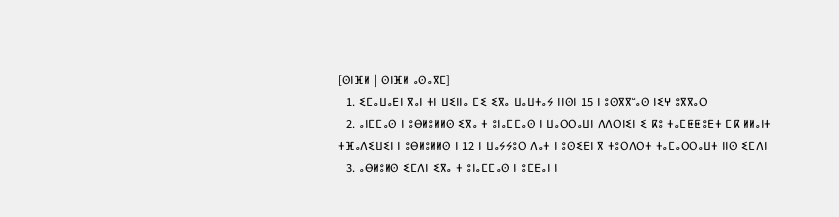[ⵙⵏⴼⵍ | ⵙⵏⴼⵍ ⴰⵙⴰⴳⵎ]
  1. ⵉⵎⴰⵡⴰⴹⵏ ⴳⴰⵏ ⵜⵏ ⵡⵉⵏⵏⴰ ⵎⵉ ⵉⴳⴰ ⵡⴰⵡⵜⴰⵢ ⵏⵏⵙⵏ 15 ⵏ ⵓⵙⴳⴳⵯⴰⵙ ⵏⵉⵖ ⵓⴳⴳⴰⵔ
  2. ⴰⵏⵎⵎⴰⵙ ⵏ ⵓⴱⵍⵓⵍⵍⵙ ⵉⴳⴰ ⵜ ⵓⵏⴰⵎⵎⴰⵙ ⵏ ⵡⴰⵔⵔⴰⵡⵏ ⴷⴷⵔⵏⵉⵏ ⵉ ⴽⵓ ⵜⴰⵎⵟⵟⵓⴹⵜ ⵎⴽ ⵍⵍⴰⵏⵜ ⵜⴼⴰⴷⵉⵡⵉⵏ ⵏ ⵓⴱⵍⵓⵍⵍⵙ ⵏ 12 ⵏ ⵡⴰⵢⵢⵓⵔ ⴷⴰⵜ ⵏ ⵓⵙⵉⴹⵏ ⴳ ⵜⵓⵔⴷⵔⵜ ⵜⴰⵎⴰⵔⵔⴰⵡⵜ ⵏⵏⵙ ⵉⵎⴷⵏ
  3. ⴰⴱⵍⵓⵍⵙ ⵉⵎⴷⵏ ⵉⴳⴰ ⵜ ⵓⵏⴰⵎⵎⴰⵙ ⵏ ⵓⵎⴹⴰⵏ ⵏ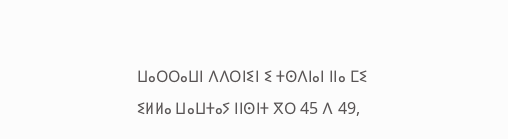ⵡⴰⵔⵔⴰⵡⵏ ⴷⴷⵔⵏⵉⵏ ⵉ ⵜⵙⴷⵏⴰⵏ ⵏⵏⴰ ⵎⵉ ⵉⵍⵍⴰ ⵡⴰⵡⵜⴰⵢ ⵏⵏⵙⵏⵜ ⴳⵔ 45 ⴷ 49,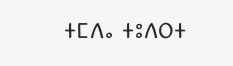ⵜⵎⴷⴰ ⵜⵓⴷⵔⵜ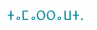ⵜⴰⵎⴰⵔⵔⴰⵡⵜ.